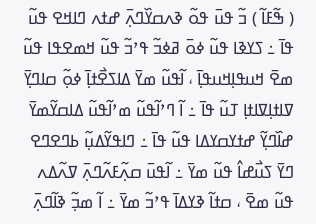( ߒ߬ߓߊ߬ ) ߏ߬ ߟߎ߫ ߟߋ߬ ߢߍߛߌ߰ߣߍ߲߫ ߝߙߍ ߣߊߞߐ ߟߎ߬ ߟߊ߫ ߸ ߖߌߢߊ ߟߎ߬ ߦߋ߫ ߥߦߏ߬ ߟߴߏ߬ ߟߎ߬ ߞߘߐߟߊ ߟߎ߬ ߘߐ߫ ߞߎߟߊ߲ߞߎߟߊ߲߫ ، ߊ߬ߟߎ߬ ߘߌ߫ ߡߊߖߐ߯ߙߊ߲߫ ߦߋ߲߬ ߛߊߣߌ߲߫ ߜߊߙߊ߲ߜߊߙߊ߲ ߠߎ߬ ߟߊ߫ ߸ ߊ߬ ߣߴߊ߬ߟߎ߬ ߘߴߊ߬ߟߎ߬ ߡߊߛߌ߬ߘߌ߫ ߝߊ߰ߣߌ߲߬ ߝߙߌߛߌߡߊ ߟߎ߬ ߟߊ߫ ߸ ߣߊߟߌ߬ߡߎ߲߬ ߕߣߐߣߐ ߣߌ߫ ߖߎ߯ߝߊ߮ ߟߎ߬ ߘߌ߫ ߸ ߊ߬ߟߎ߫ ߛߍ߲߬ߓߍ߬ߣߍ߲߫ ߜߍ߬ߡߍ ߟߎ߬ ߘߐ߫ ، ߛߙߊ߬ ߢߌߡߊ߫ ߟߴߏ߬ ߘߌ߫ ߸ ߊ߬ ߘߏ߲߬ ߢߊ߬ߣߍ߲߫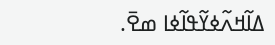ߡߊ߬ߞߍ߬ߦߌ߬ߟߊ߬ߦߊ ߘߐ߫.